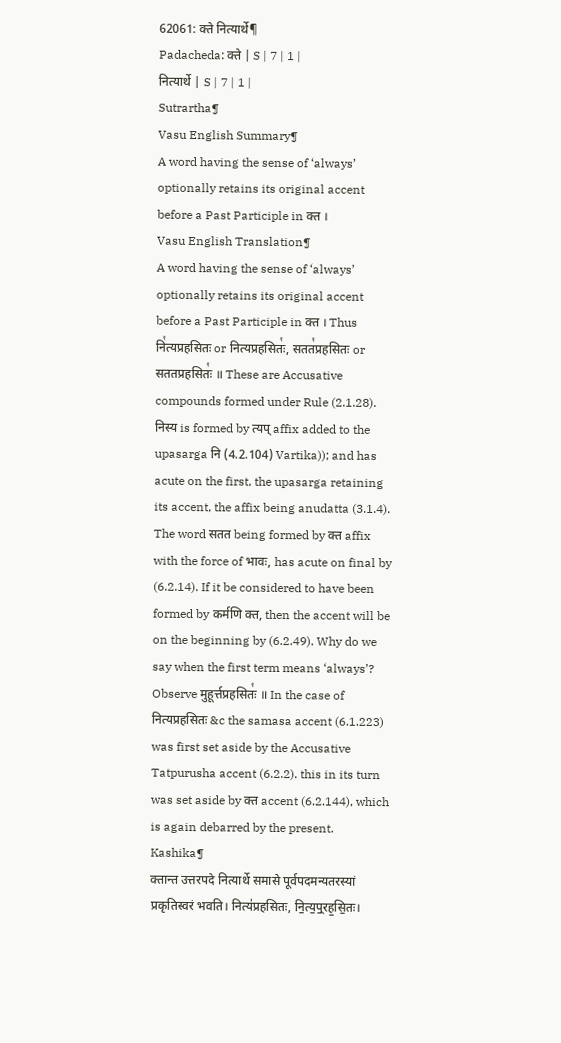62061: क्ते नित्यार्थे¶
Padacheda: क्ते | S | 7 | 1 |
नित्यार्थे | S | 7 | 1 |
Sutrartha¶
Vasu English Summary¶
A word having the sense of ‘always’ optionally retains its original accent before a Past Participle in क्त ।
Vasu English Translation¶
A word having the sense of ‘always’ optionally retains its original accent before a Past Participle in क्त । Thus नि꣡त्यप्रहसितः or नित्यप्रहसितः꣡, सतत꣡प्रहसितः or सततप्रहसितः꣡ ॥ These are Accusative compounds formed under Rule (2.1.28). निस्य is formed by त्यप् affix added to the upasarga नि (4.2.104) Vartika)); and has acute on the first, the upasarga retaining its accent, the affix being anudatta (3.1.4). The word सतत being formed by क्त affix with the force of भावः, has acute on final by (6.2.14). If it be considered to have been formed by कर्मणि क्त, then the accent will be on the beginning by (6.2.49). Why do we say when the first term means ‘always’? Observe मुहूर्त्तप्रहसितः꣡ ॥ In the case of नित्यप्रहसितः &c the samasa accent (6.1.223) was first set aside by the Accusative Tatpurusha accent (6.2.2). this in its turn was set aside by क्त accent (6.2.144), which is again debarred by the present.
Kashika¶
क्तान्त उत्तरपदे नित्यार्थे समासे पूर्वपदमन्यतरस्यां प्रकृतिस्वरं भवति। नित्य॑प्रहसितः, नि॒त्य॒प्॒रह॒सि॒तः।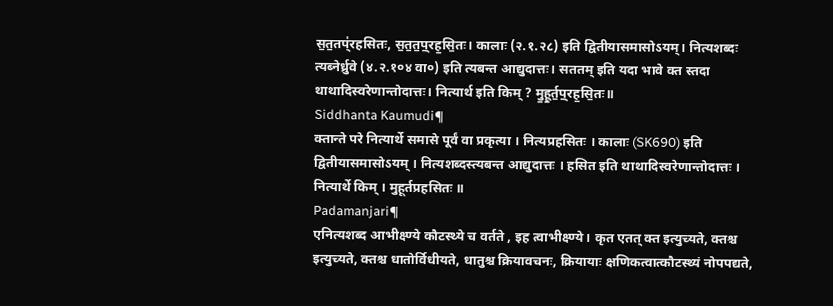स॒त॒तप्॑रहसितः, स॒त॒त॒प्॒रह॒सि॒तः। कालाः (२.१.२८) इति द्वितीयासमासोऽयम्। नित्यशब्दः त्यब्नेर्ध्रुवे (४.२.१०४ वा०) इति त्यबन्त आद्युदात्तः। सततम् इति यदा भावे क्त स्तदा थाथादिस्वरेणान्तोदात्तः। नित्यार्थ इति किम् ? मु॒हू॒र्त॒प्॒रह॒सि॒तः॥
Siddhanta Kaumudi¶
क्तान्ते परे नित्यार्थे समासे पूर्वं वा प्रकृत्या । नित्यप्रहसितः । कालाः (SK690) इति द्वितीयासमासोऽयम् । नित्यशब्दस्त्यबन्त आद्युदात्तः । हसित इति थाथादिस्वरेणान्तोदात्तः । नित्यार्थे किम् । मुहूर्तप्रहसितः ॥
Padamanjari¶
एनित्यशब्द आभीक्ष्ण्ये कौटस्थ्ये च वर्तते , इह त्वाभीक्ष्ण्ये। कृत एतत् क्त इत्युच्यते, क्तश्च इत्युच्यते, क्तश्च धातोर्विधीयते, धातुश्च क्रियावचनः, क्रियायाः क्षणिकत्वात्कौटस्थ्यं नोपपद्यते,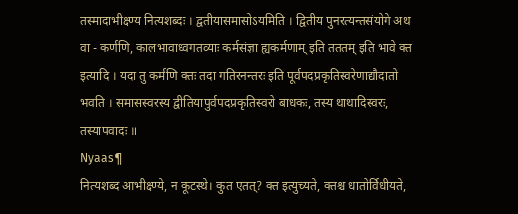तस्मादाभीक्ष्ण्य नित्यशब्दः । द्वतीयासमासोऽयमिति । द्वितीय पुनरत्यन्तसंयोगे अथ वा - कर्णणि, कालभावाध्वगतव्याः कर्मसंज्ञा ह्यकर्मणाम् इति तततम् इति भावे क्त इत्यादि । यदा तु कर्मणि क्तः तदा गतिरनन्तरः इति पूर्वपदप्रकृतिस्वरेणाद्यौदातो भवति । समासस्वरस्य द्वीतियापुर्वपदप्रकृतिस्वरो बाधकः, तस्य थाथादिस्वरः, तस्यापवादः ॥
Nyaas¶
नित्यशब्द आभीक्ष्ण्ये, न कूटस्थे। कुत एतत्? क्त इत्युच्यते, क्तश्च धातोर्विधीयते,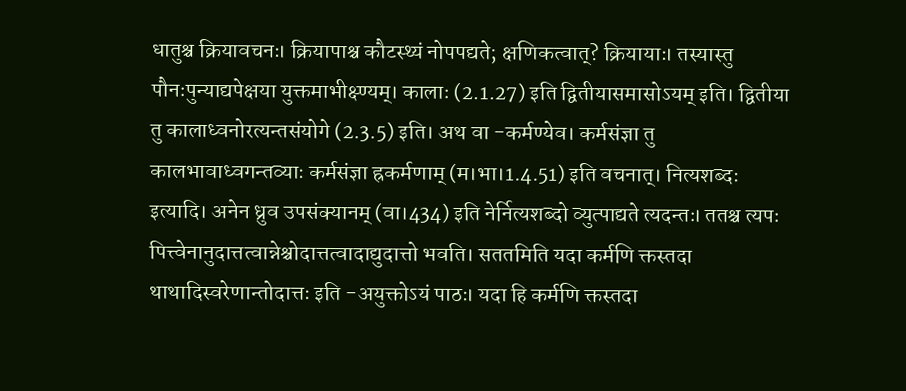धातुश्च क्रियावचनः। क्रियापाश्च कौटस्थ्यं नोपपद्यते; क्षणिकत्वात्? क्रियायाः। तस्यास्तु पौनःपुन्याद्यपेक्षया युक्तमाभीक्ष्ण्यम्। कालाः (2.1.27) इति द्वितीयासमासोऽयम् इति। द्वितीया तु कालाध्वनोरत्यन्तसंयोगे (2.3.5) इति। अथ वा -कर्मण्येव। कर्मसंज्ञा तु कालभावाध्वगन्तव्याः कर्मसंज्ञा ह्रकर्मणाम् (म।भा।1.4.51) इति वचनात्। नित्यशब्दः इत्यादि। अनेन ध्रुव उपसंक्यानम् (वा।434) इति नेर्नित्यशब्दो व्युत्पाद्यते त्यदन्तः। ततश्च त्यपः पित्त्वेनानुदात्तत्वान्नेश्चोदात्तत्वादाद्युदात्तो भवति। सततमिति यदा कर्मणि क्तस्तदा थाथादिस्वरेणान्तोदात्तः इति -अयुक्तोऽयं पाठः। यदा हि कर्मणि क्तस्तदा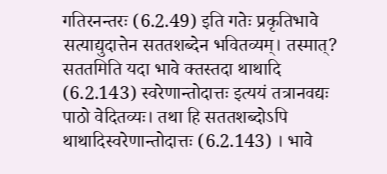गतिरनन्तरः (6.2.49) इति गतेः प्रकृतिभावे सत्याद्युदात्तेन सततशब्देन भवितव्यम्। तस्मात्? सततमिति यदा भावे क्तस्तदा थाथादि (6.2.143) स्वरेणान्तोदात्तः इत्ययं तत्रानवद्यः पाठो वेदितव्यः। तथा हि सततशब्दोऽपि थाथादिस्वरेणान्तोदात्तः (6.2.143) । भावे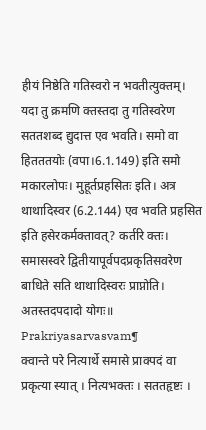हीयं निष्ठेति गतिस्वरो न भवतीत्युक्तम्। यदा तु क्रमणि क्तस्तदा तु गतिस्वरेण सततशब्द द्युदात्त एव भवति। समो वा हितततयोः (वपा।6.1.149) इति समो मकारलोपः। मुहूर्तप्रहसितः इति। अत्र थाथादिस्वर (6.2.144) एव भवति प्रहसित इति हसेरकर्मक्तावत्? कर्तरि क्तः। समासस्वरे द्वितीयापूर्वपदप्रकृतिसवरेण बाधिते सति थाथादिस्वरः प्राप्नोति। अतस्तदपदादो योगः॥
Prakriyasarvasvam¶
क्वान्ते परे नित्यार्थे समासे प्राक्पदं वा प्रकृत्या स्यात् । नित्यभक्तः । सततहृष्टः ।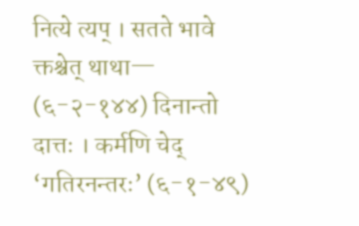नित्ये त्यप् । सतते भावे क्तश्चेत् थाथा— (६-२-१४४) दिनान्तो दात्तः । कर्मणि चेद् ‘गतिरनन्तरः’ (६-१-४९)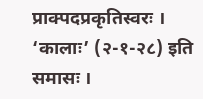प्राक्पदप्रकृतिस्वरः । ‘कालाः’ (२-१-२८) इति समासः ।